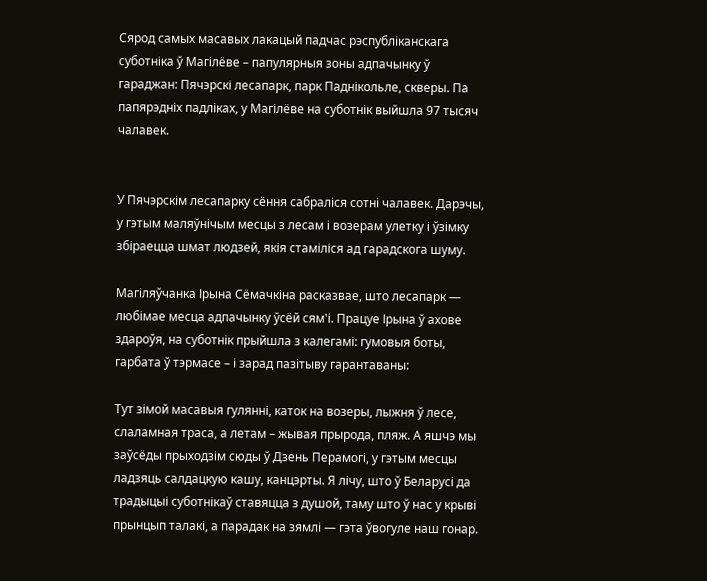Сярод самых масавых лакацый падчас рэспубліканскага суботніка ў Магілёве – папулярныя зоны адпачынку ў гараджан: Пячэрскі лесапарк, парк Паднікольле, скверы. Па папярэдніх падліках, у Магілёве на суботнік выйшла 97 тысяч чалавек.


У Пячэрскім лесапарку сёння сабраліся сотні чалавек. Дарэчы, у гэтым маляўнічым месцы з лесам і возерам улетку і ўзімку збіраецца шмат людзей, якія стаміліся ад гарадскога шуму.

Магіляўчанка Ірына Сёмачкіна расказвае, што лесапарк — любімае месца адпачынку ўсёй сям'і. Працуе Ірына ў ахове здароўя, на суботнік прыйшла з калегамі: гумовыя боты, гарбата ў тэрмасе – і зарад пазітыву гарантаваны:

Тут зімой масавыя гулянні, каток на возеры, лыжня ў лесе, слаламная траса, а летам – жывая прырода, пляж. А яшчэ мы заўсёды прыходзім сюды ў Дзень Перамогі, у гэтым месцы ладзяць салдацкую кашу, канцэрты. Я лічу, што ў Беларусі да традыцыі суботнікаў ставяцца з душой, таму што ў нас у крыві прынцып талакі, а парадак на зямлі — гэта ўвогуле наш гонар.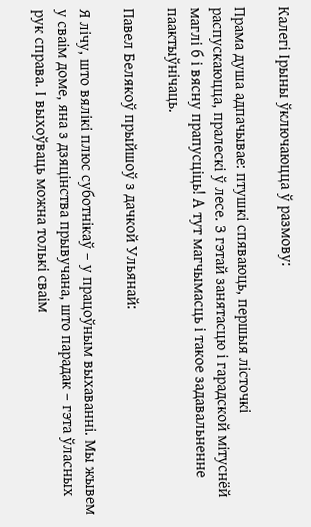Калегі Ірыны ўключаюцца ў размову:

Прама душа адпачывае: птушкі спяваюць, першыя лісточкі распускаюцца, пралескі ў лесе. З гэтай занятасцю і гарадской мітуснёй маглі б і вясну прапусціць! А тут магчымасць і такое задавальненне паактыўнічаць.

Павел Белякоў прыйшоў з дачкой Ульянай:

Я лічу, што вялікі плюс суботнікаў – у працоўным выхаванні. Мы жывем у сваім доме, яна з дзяцінства прывучана, што парадак – гэта ўласных рук справа. І выхоўваць можна толькі сваім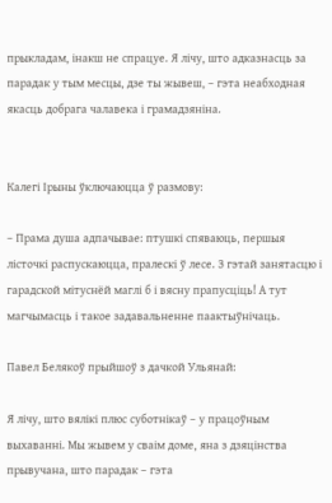прыкладам, інакш не спрацуе. Я лічу, што адказнасць за парадак у тым месцы, дзе ты жывеш, – гэта неабходная якасць добрага чалавека і грамадзяніна.


Калегі Ірыны ўключаюцца ў размову:

– Прама душа адпачывае: птушкі спяваюць, першыя лісточкі распускаюцца, пралескі ў лесе. З гэтай занятасцю і гарадской мітуснёй маглі б і вясну прапусціць! А тут магчымасць і такое задавальненне паактыўнічаць.

Павел Белякоў прыйшоў з дачкой Ульянай:

Я лічу, што вялікі плюс суботнікаў – у працоўным выхаванні. Мы жывем у сваім доме, яна з дзяцінства прывучана, што парадак – гэта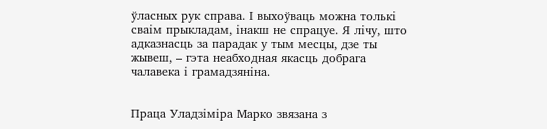ўласных рук справа. І выхоўваць можна толькі сваім прыкладам, інакш не спрацуе. Я лічу, што адказнасць за парадак у тым месцы, дзе ты жывеш, – гэта неабходная якасць добрага чалавека і грамадзяніна.


Праца Уладзіміра Марко звязана з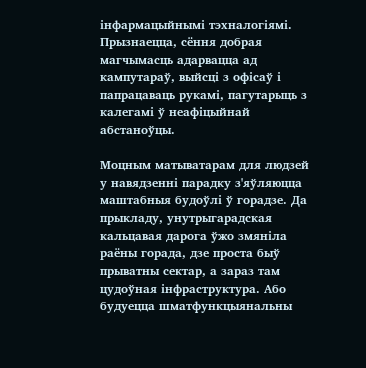інфармацыйнымі тэхналогіямі. Прызнаецца, сёння добрая магчымасць адарвацца ад кампутараў, выйсці з офісаў і папрацаваць рукамі, пагутарыць з калегамі ў неафіцыйнай абстаноўцы.

Моцным матыватарам для людзей у навядзенні парадку з'яўляюцца маштабныя будоўлі ў горадзе. Да прыкладу, унутрыгарадская кальцавая дарога ўжо змяніла раёны горада, дзе проста быў прыватны сектар, а зараз там цудоўная інфраструктура. Або будуецца шматфункцыянальны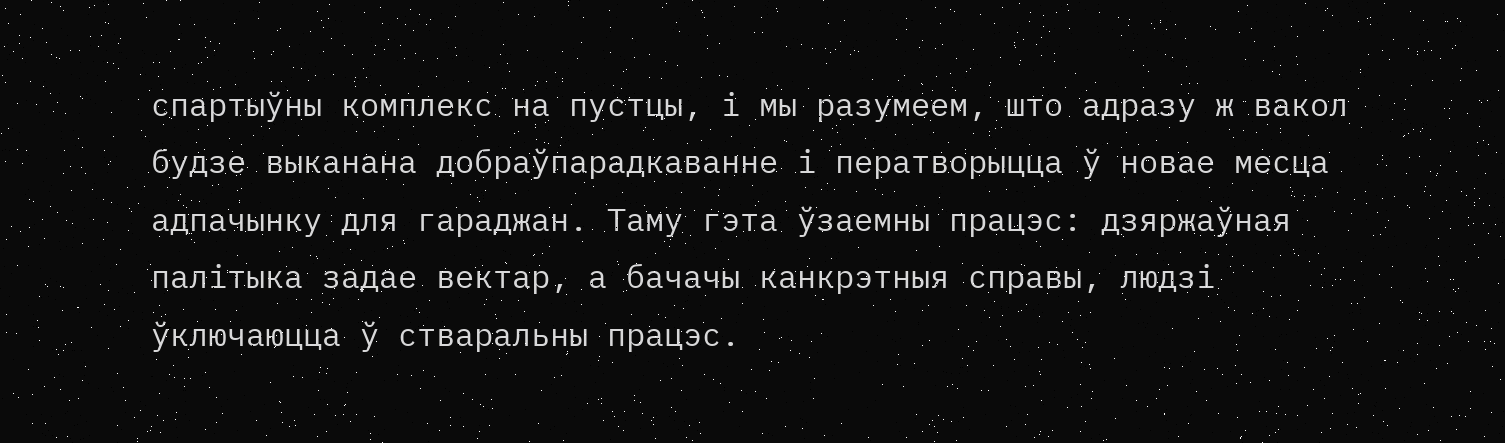спартыўны комплекс на пустцы, і мы разумеем, што адразу ж вакол будзе выканана добраўпарадкаванне і ператворыцца ў новае месца адпачынку для гараджан. Таму гэта ўзаемны працэс: дзяржаўная палітыка задае вектар, а бачачы канкрэтныя справы, людзі ўключаюцца ў стваральны працэс.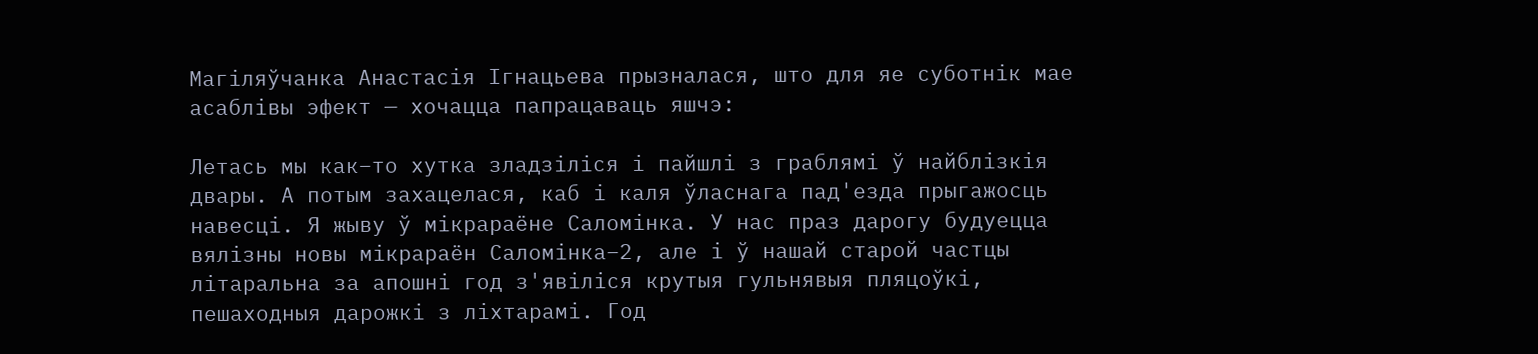Магіляўчанка Анастасія Ігнацьева прызналася, што для яе суботнік мае асаблівы эфект — хочацца папрацаваць яшчэ:

Летась мы как–то хутка зладзіліся і пайшлі з граблямі ў найблізкія двары. А потым захацелася, каб і каля ўласнага пад'езда прыгажосць навесці. Я жыву ў мікрараёне Саломінка. У нас праз дарогу будуецца вялізны новы мікрараён Саломінка–2, але і ў нашай старой частцы літаральна за апошні год з'явіліся крутыя гульнявыя пляцоўкі, пешаходныя дарожкі з ліхтарамі. Год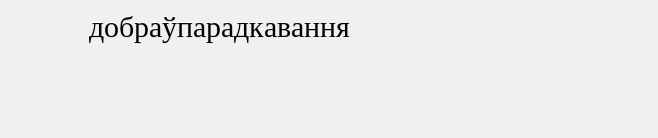добраўпарадкавання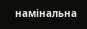намінальна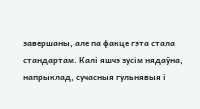завершаны, але па факце гэта стала стандартам. Калі яшчэ зусім нядаўна, напрыклад, сучасныя гульнявыя і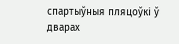спартыўныя пляцоўкі ў дварах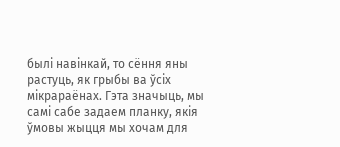былі навінкай, то сёння яны растуць, як грыбы ва ўсіх мікрараёнах. Гэта значыць, мы самі сабе задаем планку, якія ўмовы жыцця мы хочам для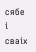сябе і сваіх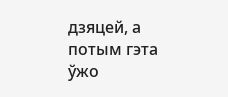дзяцей, а потым гэта ўжо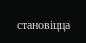становіцца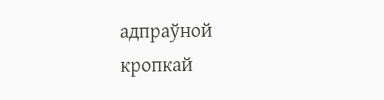адпраўной кропкай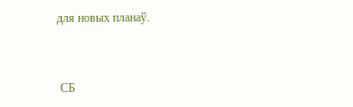для новых планаў.


 СБ